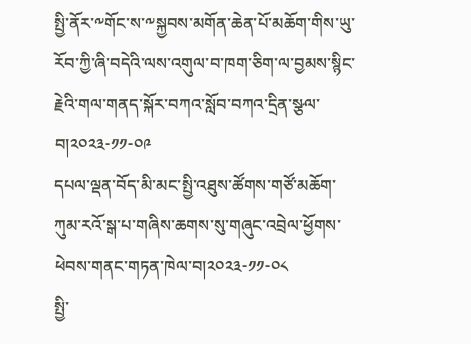སྤྱི་ནོར་༸གོང་ས་༸སྐྱབས་མགོན་ཆེན་པོ་མཆོག་གིས་ཡུ་རོབ་ཀྱི་ཞི་བདེའི་ལས་འགུལ་བ་ཁག་ཅིག་ལ་བྱམས་སྙིང་རྗེའི་གལ་གནད་སྐོར་བཀའ་སློབ་བཀའ་དྲིན་སྩལ་བ།༢༠༢༣-༡༡-༠༩
དཔལ་ལྡན་བོད་མི་མང་སྤྱི་འཐུས་ཚོགས་གཙོ་མཆོག་ཀུམ་རའོ་སྒ་པ་གཞིས་ཆགས་སུ་གཞུང་འབྲེལ་ཕྱོགས་ཕེབས་གནང་གཏན་ཁེལ་བ།༢༠༢༣-༡༡-༠༨
སྤྱི་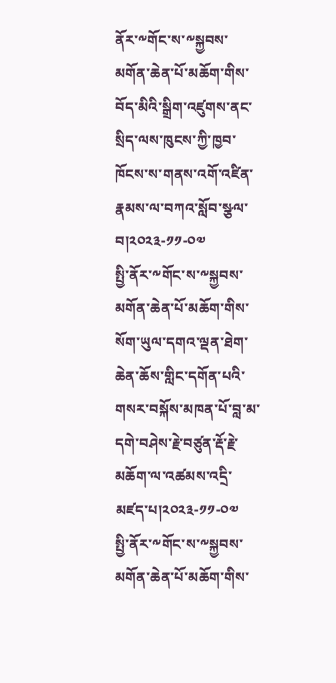ནོར་༸གོང་ས་༸སྐྱབས་མགོན་ཆེན་པོ་མཆོག་གིས་བོད་མིའི་སྒྲིག་འཛུགས་ནང་སྲིད་ལས་ཁུངས་ཀྱི་ཁྱབ་ཁོངས་ས་གནས་འགོ་འཛིན་རྣམས་ལ་བཀའ་སློབ་སྩལ་བ།༢༠༢༣-༡༡-༠༧
སྤྱི་ནོར་༸གོང་ས་༸སྐྱབས་མགོན་ཆེན་པོ་མཆོག་གིས་སོག་ཡུལ་དགའ་ལྡན་ཐེག་ཆེན་ཆོས་གླིང་དགོན་པའི་གསར་བསྐོས་མཁན་པོ་བླ་མ་དགེ་བཤེས་རྗེ་བཙུན་རྡོ་རྗེ་མཆོག་ལ་འཚམས་འདྲི་མཛད་པ།༢༠༢༣-༡༡-༠༧
སྤྱི་ནོར་༸གོང་ས་༸སྐྱབས་མགོན་ཆེན་པོ་མཆོག་གིས་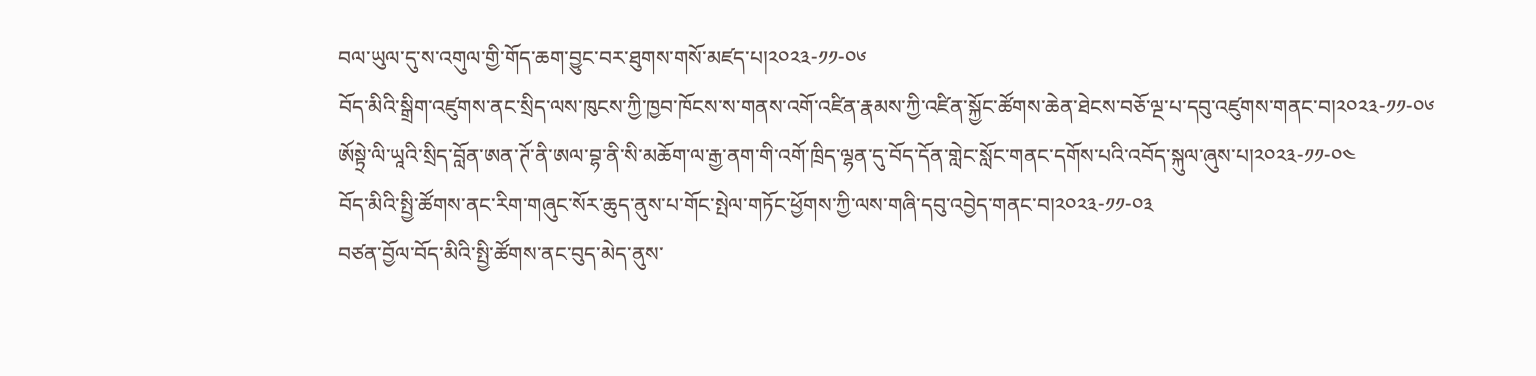བལ་ཡུལ་དུ་ས་འགུལ་གྱི་གོད་ཆག་བྱུང་བར་ཐུགས་གསོ་མཛད་པ།༢༠༢༣-༡༡-༠༦
བོད་མིའི་སྒྲིག་འཛུགས་ནང་སྲིད་ལས་ཁུངས་ཀྱི་ཁྱབ་ཁོངས་ས་གནས་འགོ་འཛིན་རྣམས་ཀྱི་འཛིན་སྐྱོང་ཚོགས་ཆེན་ཐེངས་བཅོ་ལྔ་པ་དབུ་འཛུགས་གནང་བ།༢༠༢༣-༡༡-༠༦
ཨོསྟྲེ་ལི་ཡཱའི་སྲིད་བློན་ཨན་ཊོ་ནི་ཨལ་བྷ་ནི་སི་མཆོག་ལ་རྒྱ་ནག་གི་འགོ་ཁྲིད་ལྷན་དུ་བོད་དོན་གླེང་སློང་གནང་དགོས་པའི་འབོད་སྐུལ་ཞུས་པ།༢༠༢༣-༡༡-༠༤
བོད་མིའི་སྤྱི་ཚོགས་ནང་རིག་གཞུང་སོར་ཆུད་ནུས་པ་གོང་སྤེལ་གཏོང་ཕྱོགས་ཀྱི་ལས་གཞི་དབུ་འབྱེད་གནང་བ།༢༠༢༣-༡༡-༠༣
བཙན་བྱོལ་བོད་མིའི་སྤྱི་ཚོགས་ནང་བུད་མེད་ནུས་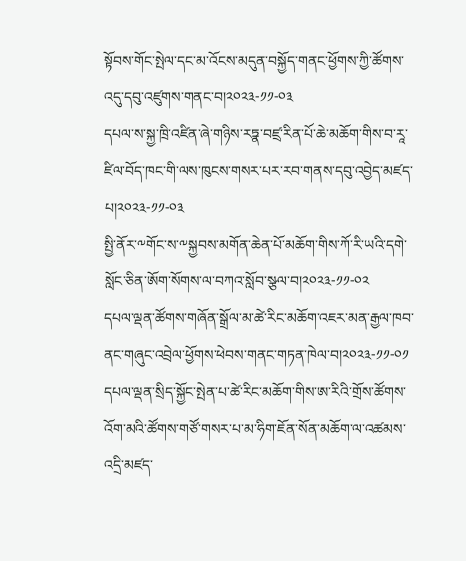སྟོབས་གོང་སྤེལ་དང་མ་འོངས་མདུན་བསྐྱོད་གནང་ཕྱོགས་ཀྱི་ཚོགས་འདུ་དབུ་འཛུགས་གནང་བ།༢༠༢༣-༡༡-༠༣
དཔལ་ས་སྐྱ་ཁྲི་འཛིན་ཞེ་གཉིས་རཏྣ་བཛྲ་རིན་པོ་ཆེ་མཆོག་གིས་བ་རཱ་ཛིལ་བོད་ཁང་གི་ལས་ཁུངས་གསར་པར་རབ་གནས་དབུ་འབྱེད་མཛད་པ།༢༠༢༣-༡༡-༠༣
སྤྱི་ནོར་༸གོང་ས་༸སྐྱབས་མགོན་ཆེན་པོ་མཆོག་གིས་ཀོ་རི་ཡའི་དགེ་སློང་ཅིན་ཨོག་སོགས་ལ་བཀའ་སློབ་སྩལ་བ།༢༠༢༣-༡༡-༠༢
དཔལ་ལྡན་ཚོགས་གཞོན་སྒྲོལ་མ་ཚེ་རིང་མཆོག་འཇར་མན་རྒྱལ་ཁབ་ནང་གཞུང་འབྲེལ་ཕྱོགས་ཕེབས་གནང་གཏན་ཁེལ་བ།༢༠༢༣-༡༡-༠༡
དཔལ་ལྡན་སྲིད་སྐྱོང་སྤེན་པ་ཚེ་རིང་མཆོག་གིས་ཨ་རིའི་གྲོས་ཚོགས་འོག་མའི་ཚོགས་གཙོ་གསར་པ་མ་ཧིག་ཇོན་སོན་མཆོག་ལ་འཚམས་འདྲི་མཛད་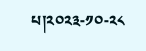པ།༢༠༢༣-༡༠-༢༨